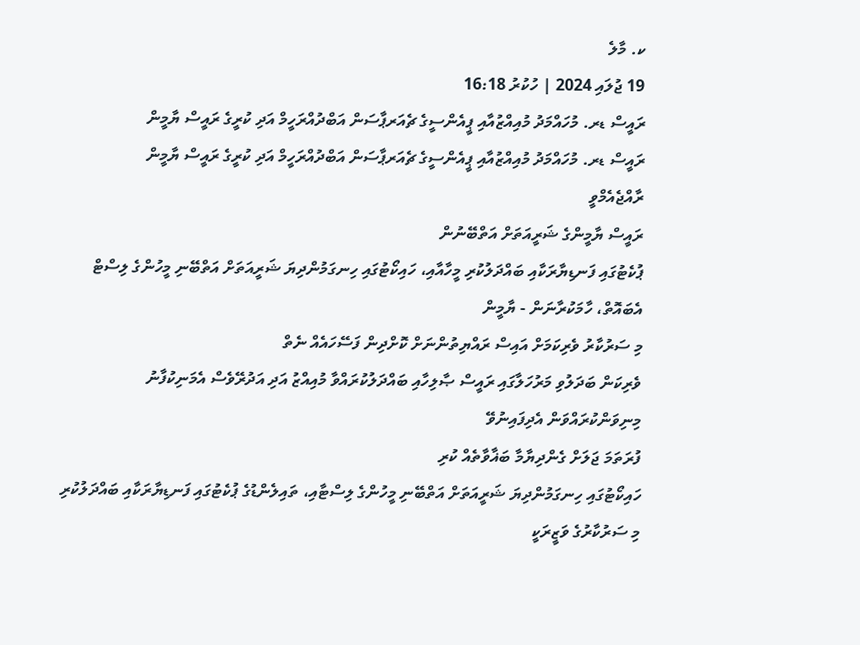ކ. މާލެ
19 ޖުލައި 2024 | ހުކުރު 16:18
ރައީސް ޑރ. މުހައްމަދު މުއިއްޒުއާއި ޕީއެންސީގެ ޗެއަރޕާސަން އަބްދުއްރަހީމް އަދި ކުރީގެ ރައީސް ޔާމީން
ރައީސް ޑރ. މުހައްމަދު މުއިއްޒުއާއި ޕީއެންސީގެ ޗެއަރޕާސަން އަބްދުއްރަހީމް އަދި ކުރީގެ ރައީސް ޔާމީން
ރާއްޖެއެމްވީ
ރައީސް ޔާމީންގެ ޝަރީއަތަށް އަތްބޭނުން
ޕުކެޓުގައި ފަނޑިޔާރަކާއި ބައްދަލުކުރި މީހާއާއި، ހައިކޯޓުގައި ހިނގަމުންދިޔަ ޝަރީއަތަށް އަތްބޭނި މީހުންގެ ލިސްޓް އެބައޮތް، ހާމަކުރާނަން - ޔާމީން
މި ސަރުކާރު ވެރިކަމަށް އައިސް ރައްޔިތުންނަށް ކޮށްދިން ފަސޭހައެއް ނެތް
ވެރިކަން ބަދަލުވި މަރުހަލާގައި ރައީސް ޞާލިހާއި ބައްދަލުކުރައްވާ މުއިއްޒު އަދި އަދުރޭވެސް އެމަނިކުފާނު މިނިވަންކުރައްވަން އެދިފައިނުވޭ
ފުރަތަމަ ޖަލަށް ގެންދިޔާމާ ބަޣާވާތެއް ކުރި
ހައިކޯޓުގައި ހިނގަމުންދިޔަ ޝަރީއަތަށް އަތްބޭނި މީހުންގެ ލިސްޓާއި، ތައިލެންޑުގެ ޕުކެޓުގައި ފަނޑިޔާރަކާއި ބައްދަލުކުރި މި ސަރުކާރުގެ ވަޒީރަކީ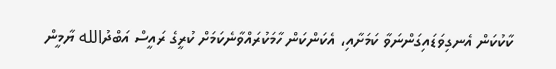ކާކުކަން އެނގިވަޑައިގަންނަވާ ކަމަށާއި، އެކަންކަން ހާމަކުރައްވާނެކަމަށް ކުރީގެ ރައީސް އަބްދުالله ޔާމީން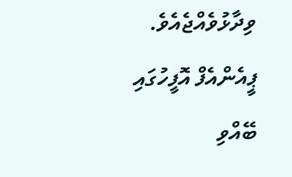ވިދާޅުވެއްޖެއެވެ.
ޕީއެންއެފް އޮފީހުގައި ބޭއްވި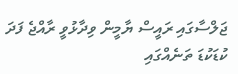ޖަލްސާގައި ރައީސް ޔާމީން ވިދާޅުވީ ރާއްޖެ ފަދަ ކުޑަކުޑަ ތަނެއްގައި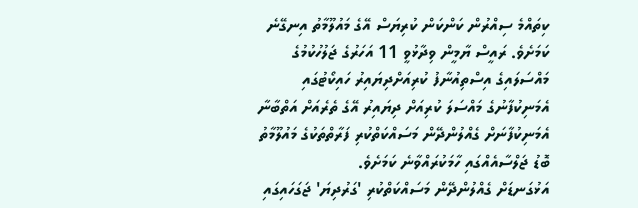ކިތައްމެ ސިއްރުން ކަންކަން ކުރިޔަސް އޭގެ މައުލޫމާތު އިނގޭނެ ކަމަށެވެ. ރައީސް ޔާމީން ވިދާޅުވީ 11 އަހަރުގެ ޖަލުހުކުމުގެ މައްސަލައިގެ އިސްތިއުނާފު ކުރިއަށްދިޔައިރު ހައިކޯޓުގައި އެމަނިކުފާނުގެ މައްސަލަ ކުރިއަށް ދިޔައިރު އޭގެ ތެރެއަށް އަތްބާނާ އެމަނިކުފާނަށް ގެއްލުންދޭން މަސައްކަތްކުރި ފަރާތްތަކުގެ މައުލޫމާތު ބޮޑު ޖަލްސާއެއްގައި ހާމަކުރައްވާނެ ކަމަށެވެ.
އަޅުގަނޑަށް ގެއްލުންދޭން މަސައްކަތްކުރި 'ގަރުދިޔަ' ޖަގަހައިގައި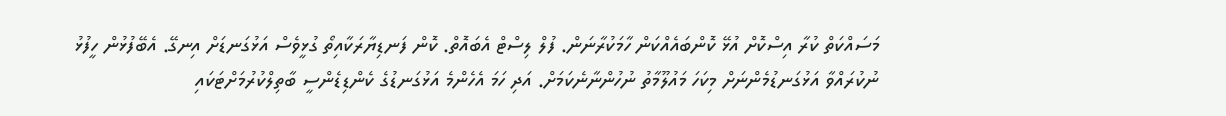މަސައްކަތް ކުރާ އިސްކޮށް އުޅޭ ކޮންބައެއްކަން ހާމަކުރާނަން. ފުލް ލިސްޓް އެބައޮތް. ކޮން ފަނޑިޔާރަކާއިތޯ ގުޅީވެސް އަޅުގަނޑަށް އިނގޭ. އެބޭފުޅުން ހީފުޅު ނުކުރައްވާ އަޅުގަނޑުމެންނަށް މިކަހަ މައުލޫމާތު ނުހުންނާނެކަމަށް. އަދި ހަމަ އެހެންމެ އަޅުގަނޑުގެ ކެންޑިޑެންސީ ބާތިލްކުރުމަށްޓަކައި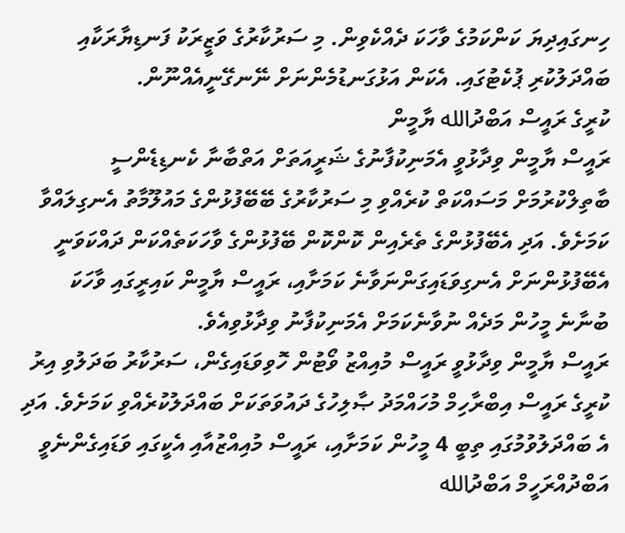ހިނގައިދިޔަ ކަންކަމުގެ ވާހަކަ ދެއްކެވިން. މި ސަރުކާރުގެ ވަޒީރަކު ފަނޑިޔާރަކާއި ބައްދަލުކުރި ޕުކެޓުގައި. އެކަން އަޅުގަނޑުމެންނަށް ނޭނގޭނީއެއްނޫން.
ކުރީގެ ރައީސް އަބްދުالله ޔާމީން
ރައީސް ޔާމީން ވިދާޅުވީ އެމަނިކުފާނުގެ ޝަރީއަތަށް އަތްބާނާ ކެނޑިޑެންސީ ބާތިލްކުރުމަށް މަސައްކަތް ކުރެއްވި މި ސަރުކާރުގެ ބޭބޭފުޅުންގެ މައުލޫމާތު އެނގިލައްވާ ކަމަށެވެ. އަދި އެބޭފުޅުންގެ ތެރެއިން ކޮންކޮން ބޭފުޅުންގެ ވާހަކަތެއްކަން ދައްކަވަނީ އެބޭފުޅުންނަށް އެނގިވަޑައިގަންނަވާނެ ކަމަށާއި، ރައީސް ޔާމީން ކައިރީގައި ވާހަކަ ބުނާނެ މީހުން މަދެއް ނުވާނެކަމަށް އެމަނިކުފާނު ވިދާޅުވިއެވެ.
ރައީސް ޔާމީން ވިދާޅުވީ ރައީސް މުއިއްޒު ވޯޓުން ހޮވިވަޑައިގެން، ސަރުކާރު ބަދަލުވި އިރު ކުރީގެ ރައީސް އިބްރާހިމް މުހައްމަދު ޞާލިހުގެ ދައުވަތަކަށް ބައްދަލުކުރެއްވި ކަމަށެވެ. އަދި އެ ބައްދަލުވުމުގައި ތިބީ 4 މީހުން ކަމަށާއި، ރައީސް މުއިއްޒުއާއި އެކީގައި ވަޑައިގެންނެވީ އަބްދުއްރަހީމް އަބްދުالله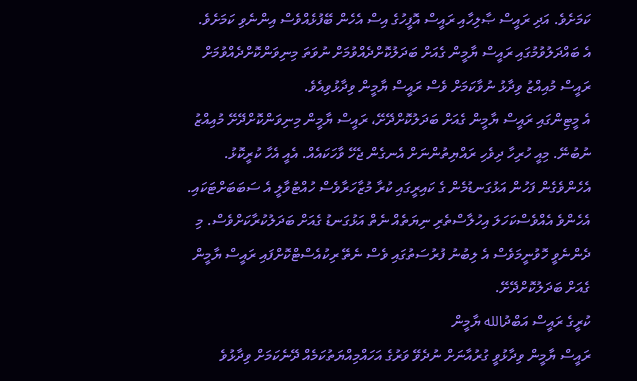ކަމަށެވެ. އަދި ރައީސް ޞާލިހާއި ރައީސް އޮފީހުގެ އިސް އެހެން ބޭފުޅެއްވެސް އިންނެވި ކަމަށެވެ.
އެ ބައްދަލުވުމުގައި ރައީސް ޔާމީން ގެއަށް ބަދަލުކޮށްދެއްވުމަށް ނުވަތަ މިނިވަންކޮށްދެއްވުމަށް ރައީސް މުއިއްޒު ވިދާޅު ނުވާކަމަށް ވެސް ރައީސް ޔާމީން ވިދާޅުވިއެވެ.
އެ މީޓިންގައި ރައީސް ޔާމީން ގެއަށް ބަދަލުކޮށްދޭށޭ، ރައީސް ޔާމީން މިނިވަންކޮށްދޭށޭ މުއިއްޒު ނުބުނޭ. މިއީ ހުރިހާ ދިވެހި ރައްޔިތުންނަށް އެނގެން ޖެހޭ ވާހަކައެއް. އެއީ އެހާ ކުރީކޮޅު. އެހެންވެގެން ފަހުން އަޅުގަނޑުމެން ގެ ކައިރީގައި ކުރާ މުޒާހަރާވެސް ހުއްޓުވާލީ އެ ސަބަބަށްޓަކައި. އެހެންވެ އެއްވެސްކަހަލަ އިހުލާސްތެރި ނިޔަތެއް ނެތް އަޅުގަނޑު ގެއަށް ބަދަލުކުރާކަށްވެސް. މި ދެންނެވީ ހޮވުނީމަވެސް އެ ލިބުނު ފުރުސަތުގައި ވެސް ނެތޭ ރިކުއެސްޓްކޮށްފައި ރައީސް ޔާމީން ގެއަށް ބަދަލުކޮށްދޭށޭ.
ކުރީގެ ރައީސް އަބްދުالله ޔާމީން
ރައީސް ޔާމީން ވިދާޅުވީ ގުރުއާނަށް ނުދެވޭ ވަރުގެ އަހައްމިއްޔަތުކަމެއް ދޭނެކަމަށް ވިދާޅުވެ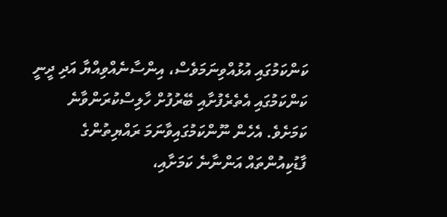ކަންކަމުގައި އުޅުއްވިނަމަވެސް، އިންސާނެއްވިއްޔާ އަދި ދީނީ ކަންކަމުގައި އެތެރެފުށާއި ބޭރުފުށް ހާލިސްކުރަންވާނެ ކަމަށެވެ. އެހެން ނޫންކަމުގައިވާނަމަ ރައްޔިތުންގެ ފާޑުކިއުންތައް އަންނާނެ ކަމަށާއި،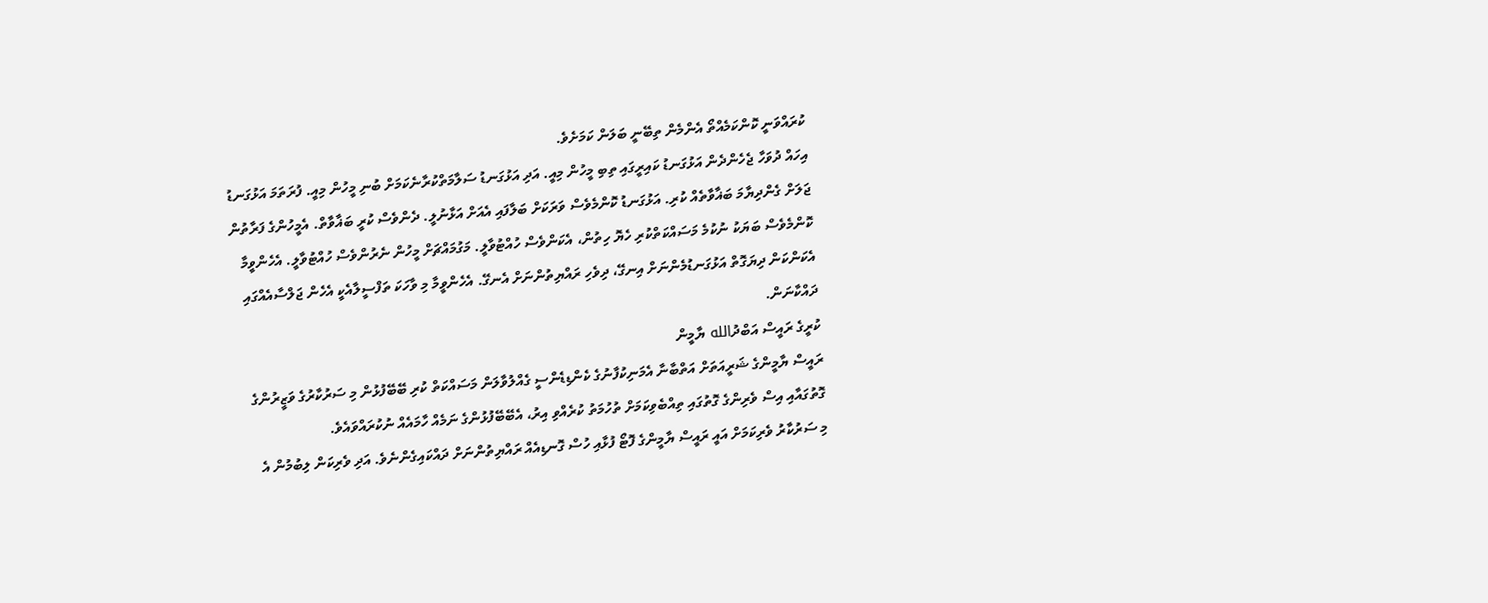ކުރައްވަނީ ކޮންކަމެއްތޯ އެންމެން ތިބޭނީ ބަލަން ކަމަށެވެ.
އިހައް ދުވަހާ ޖެހެންދެން އަޅުގަނޑު ކައިރީގައި ތިބި މީހުން މިއީ. އަދި އަޅުގަނޑު ސަލާމަތްކުރާނެކަމަށް ބުނި މީހުން މިއީ. ފުރަތަމަ އަޅުގަނޑު ޖަލަށް ގެންދިޔާމަ ބަޣާވާތެއް ކުރި. އަޅުގަނޑު ކޮންމެވެސް ވަރަކަށް ބަލާފައި އެއަށް އަޅާނުލީ. ދެންވެސް ކުރީ ބަޣާވާތް. އެމީހުންގެ ފަރާތުން ކޮންމެވެސް ބަޔަކު ނުކުމެ މަސައްކަތްކުރި ހެޔޮ ހިތުން، އެކަންވެސް ހުއްޓުވާލީ. މަގުމައްޗަށް މީހުން ނެރުންވެސް ހުއްޓުވާލީ. އެހެންވީމާ އެކަންކަން ދިޔަގޮތް އަޅުގަނޑުމެންނަށް އިނގޭ، ދިވެހި ރައްޔިތުންނަށް އެނގޭ. އެހެންވީމާ މި ވާހަކަ ތަފްސީލާއެކީ އެހެން ޖަލްސާއެއްގައި ދައްކާނަން.
ކުރީގެ ރައީސް އަބްދުالله ޔާމީން
ރައީސް ޔާމީންގެ ޝަރީއަތަށް އަތްބާނާ އެމަނިކުފާނުގެ ކެންޑިޑެންސީ ގެއްލުވާލަން މަސައްކަތް ކުރި ބޭބޭފުޅުން މި ސަރުކާރުގެ ވަޒީރުންގެ ގޮތުގައާއި އިސް ވެރިންގެ ގޮތުގައި ތިއްބެވިކަމަށް ތުހުމަތު ކުރެއްވި އިރު، އެބޭބޭފުޅުންގެ ނަމެއް ހާމައެއް ނުކުރައްވައެވެ.
މި ސަރުކާރު ވެރިކަމަށް އައީ ރައީސް ޔާމީންގެ ފޮޓޯ ފުޅާއި ހުސް ގޮނޑިއެއް ރައްޔިތުންނަށް ދައްކައިގެންނެވެ. އަދި ވެރިކަން ލިބުމުން އެ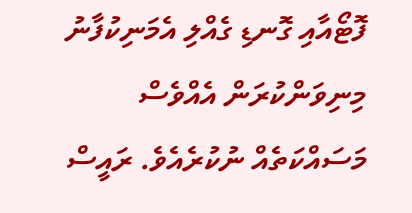ފޮޓޯއާއި ގޮނޑި ގެއްލި އެމަނިކުފާނު މިނިވަންކުރަން އެއްވެސް މަސައްކަތެއް ނުކުރެއެވެ. ރައީސް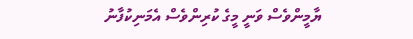ޔާމީންވެސް ވަނީ މީގެ ކުރިންވެސް އެމަނިކުފާނު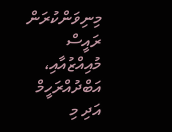މިނިވަންކުރަން ރައީސް މުއިއްޒުއާއި، އަބްދުއްރަހީމް އަދި މި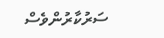ސަރުކާރުންވެސް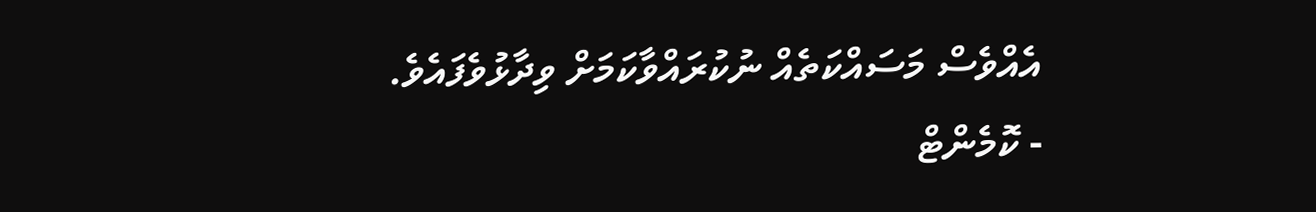އެއްވެސް މަސައްކަތެއް ނުކުރައްވާކަމަށް ވިދާޅުވެފައެވެ.
- ކޮމެންޓް